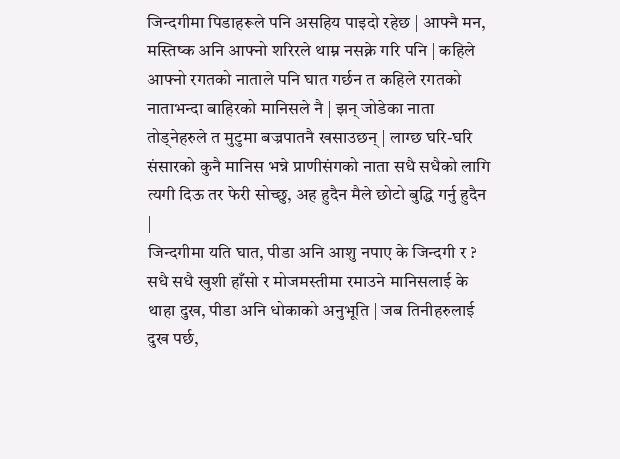जिन्दगीमा पिडाहरूले पनि असहिय पाइदो रहेछ | आफ्नै मन, मस्तिष्क अनि आफ्नो शरिरले थाम्न नसक्ने गरि पनि | कहिले आफ्नो रगतको नाताले पनि घात गर्छन त कहिले रगतको नाताभन्दा बाहिरको मानिसले नै | झन् जोडेका नाता तोड्नेहरुले त मुटुमा बज्रपातनै खसाउछन् | लाग्छ घरि-घरि संसारको कुनै मानिस भन्ने प्राणीसंगको नाता सधै सधैको लागि त्यगी दिऊ तर फेरी सोच्छु, अह हुदैन मैले छोटो बुद्धि गर्नु हुदैन |
जिन्दगीमा यति घात, पीडा अनि आशु नपाए के जिन्दगी र ? सधै सधै खुशी हाँसो र मोजमस्तीमा रमाउने मानिसलाई के थाहा दुख, पीडा अनि धोकाको अनुभूति | जब तिनीहरुलाई दुख पर्छ,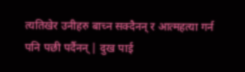त्यतिखेर उनीहरु बाच्न सक्दैनन् र आत्महत्या गर्न पनि पछी पर्दैनन् | दुख पाई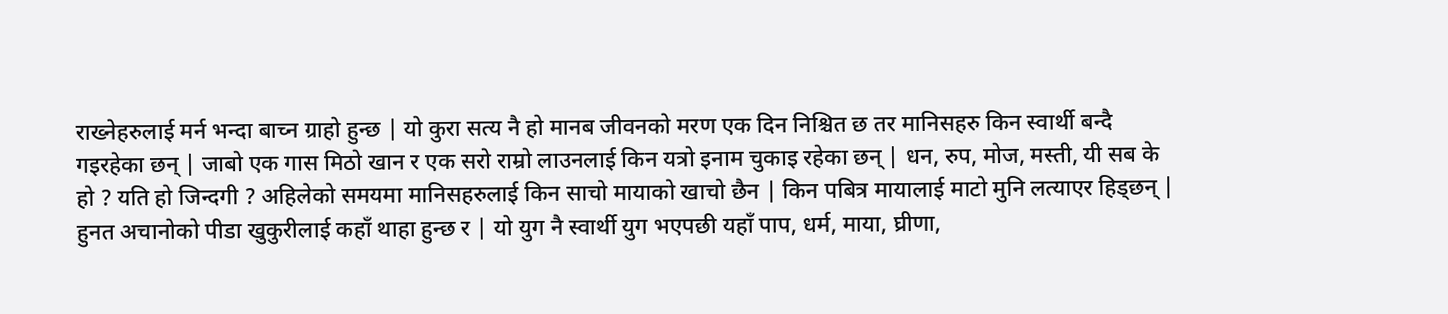राख्नेहरुलाई मर्न भन्दा बाच्न ग्राहो हुन्छ | यो कुरा सत्य नै हो मानब जीवनको मरण एक दिन निश्चित छ तर मानिसहरु किन स्वार्थी बन्दै गइरहेका छन् | जाबो एक गास मिठो खान र एक सरो राम्रो लाउनलाई किन यत्रो इनाम चुकाइ रहेका छन् | धन, रुप, मोज, मस्ती, यी सब के हो ? यति हो जिन्दगी ? अहिलेको समयमा मानिसहरुलाई किन साचो मायाको खाचो छैन | किन पबित्र मायालाई माटो मुनि लत्याएर हिड्छन् | हुनत अचानोको पीडा खुकुरीलाई कहाँ थाहा हुन्छ र | यो युग नै स्वार्थी युग भएपछी यहाँ पाप, धर्म, माया, घ्रीणा,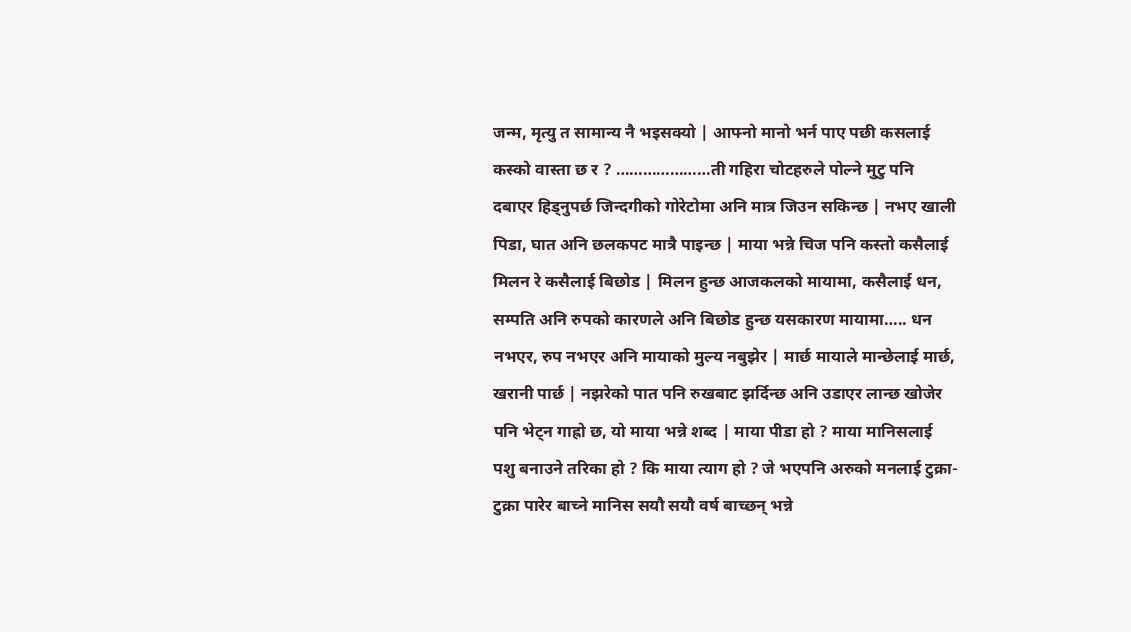जन्म, मृत्यु त सामान्य नै भइसक्यो | आफ्नो मानो भर्न पाए पछी कसलाई कस्को वास्ता छ र ? …………………ती गहिरा चोटहरुले पोल्ने मुटु पनि दबाएर हिड्नुपर्छ जिन्दगीको गोरेटोमा अनि मात्र जिउन सकिन्छ | नभए खाली पिडा, घात अनि छलकपट मात्रै पाइन्छ | माया भन्ने चिज पनि कस्तो कसैलाई मिलन रे कसैलाई बिछोड | मिलन हुन्छ आजकलको मायामा, कसैलाई धन, सम्पति अनि रुपको कारणले अनि बिछोड हुन्छ यसकारण मायामा….. धन नभएर, रुप नभएर अनि मायाको मुल्य नबुझेर | मार्छ मायाले मान्छेलाई मार्छ, खरानी पार्छ | नझरेको पात पनि रुखबाट झर्दिन्छ अनि उडाएर लान्छ खोजेर पनि भेट्न गाह्रो छ, यो माया भन्ने शब्द | माया पीडा हो ? माया मानिसलाई पशु बनाउने तरिका हो ? कि माया त्याग हो ? जे भएपनि अरुको मनलाई टुक्रा-टुक्रा पारेर बाच्ने मानिस सयौ सयौ वर्ष बाच्छन् भन्ने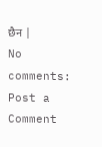छैन |
No comments:
Post a Comment